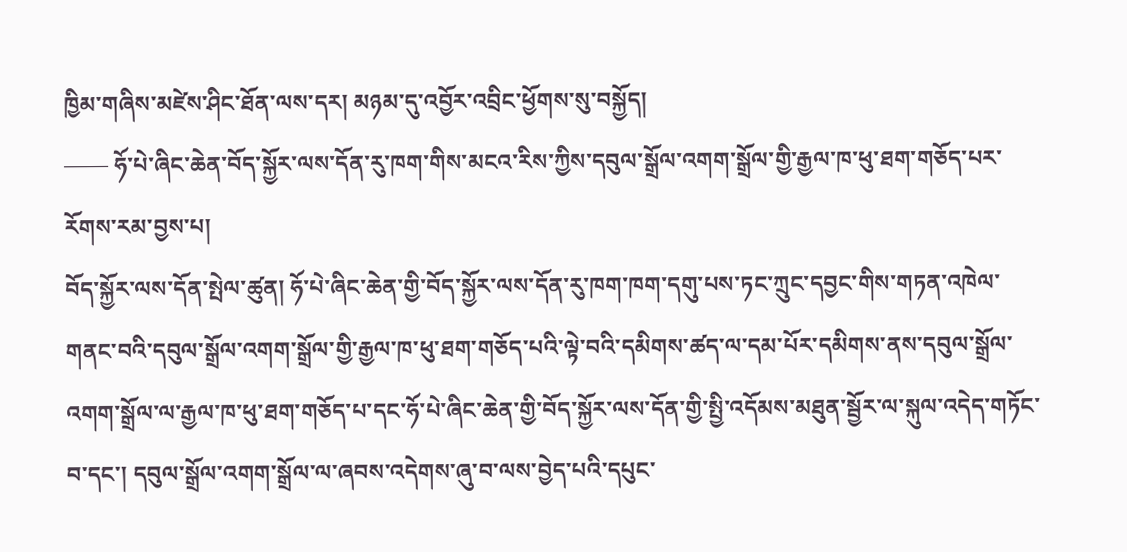ཁྱིམ་གཞིས་མཛེས་ཤིང་ཐོན་ལས་དར། མཉམ་དུ་འབྱོར་འབྲིང་ཕྱོགས་སུ་བསྐྱོད།
—— ཧོ་པེ་ཞིང་ཆེན་བོད་སྐྱོར་ལས་དོན་རུ་ཁག་གིས་མངའ་རིས་ཀྱིས་དབུལ་སྒྲོལ་འགག་སྒྲོལ་གྱི་རྒྱལ་ཁ་ཕུ་ཐག་གཅོད་པར་རོགས་རམ་བྱས་པ།
བོད་སྐྱོར་ལས་དོན་སྤེལ་ཚུན། ཧོ་པེ་ཞིང་ཆེན་གྱི་བོད་སྐྱོར་ལས་དོན་རུ་ཁག་ཁག་དགུ་པས་ཏང་ཀྲུང་དབྱང་གིས་གཏན་འཁེལ་གནང་བའི་དབུལ་སྒྲོལ་འགག་སྒྲོལ་གྱི་རྒྱལ་ཁ་ཕུ་ཐག་གཅོད་པའི་ལྟེ་བའི་དམིགས་ཚད་ལ་དམ་པོར་དམིགས་ནས་དབུལ་སྒྲོལ་འགག་སྒྲོལ་ལ་རྒྱལ་ཁ་ཕུ་ཐག་གཅོད་པ་དང་ཧོ་པེ་ཞིང་ཆེན་གྱི་བོད་སྐྱོར་ལས་དོན་གྱི་སྤྱི་འདོམས་མཐུན་སྦྱོར་ལ་སྐུལ་འདེད་གཏོང་བ་དང་། དབུལ་སྒྲོལ་འགག་སྒྲོལ་ལ་ཞབས་འདེགས་ཞུ་བ་ལས་བྱེད་པའི་དཔུང་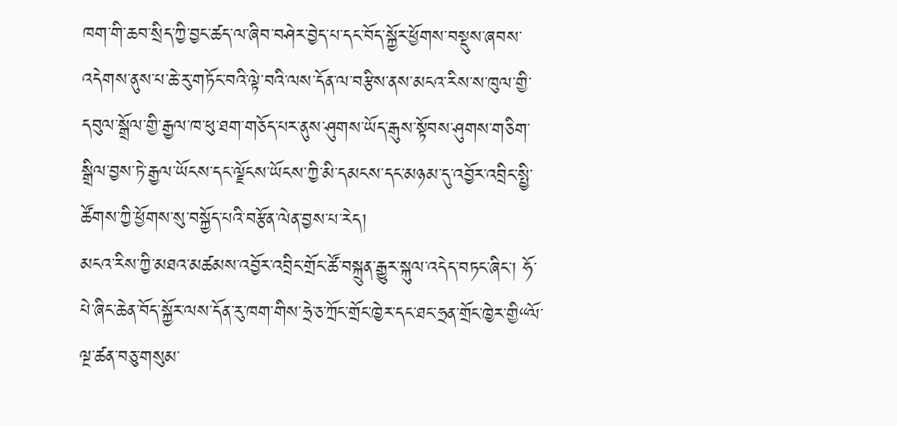ཁག་གི་ཆབ་སྲིད་ཀྱི་བྱང་ཚད་ལ་ཞིབ་བཤེར་བྱེད་པ་དང་བོད་སྐྱོར་ཕྱོགས་བསྡུས་ཞབས་འདེགས་ནུས་པ་ཆེ་རུ་གཏོང་བའི་ལྟེ་བའི་ལས་དོན་ལ་བརྩིས་ནས་མངའ་རིས་ས་ཁུལ་གྱི་དབུལ་སྒྲོལ་གྱི་རྒྱལ་ཁ་ཕུ་ཐག་གཅོད་པར་ནུས་ཤུགས་ཡོད་རྒུས་སྟོབས་ཤུགས་གཅིག་སྒྲིལ་བྱས་ཏེ་རྒྱལ་ཡོངས་དང་ལྗོངས་ཡོངས་ཀྱི་མི་དམངས་དང་མཉམ་དུ་འབྱོར་འབྲིང་སྤྱི་ཚོགས་ཀྱི་ཕྱོགས་སུ་བསྐྱོད་པའི་བརྩོན་ལེན་བྱས་པ་རེད།
མངའ་རིས་ཀྱི་མཐའ་མཚམས་འབྱོར་འབྲིང་གྲོང་ཚོ་བསྐྲུན་རྒྱུར་སྐུལ་འདེད་བཏང་ཞིང་། ཧོ་པེ་ཞིང་ཆེན་བོད་སྐྱོར་ལས་དོན་རུ་ཁག་གིས་ཧྲེ་ཅ་ཀྲོང་གྲོང་ཁྱེར་དང་ཐང་ཧྲན་གྲོང་ཁྱེར་གྱི“ལོ་ལྔ་ཚན་བཅུ་གསུམ་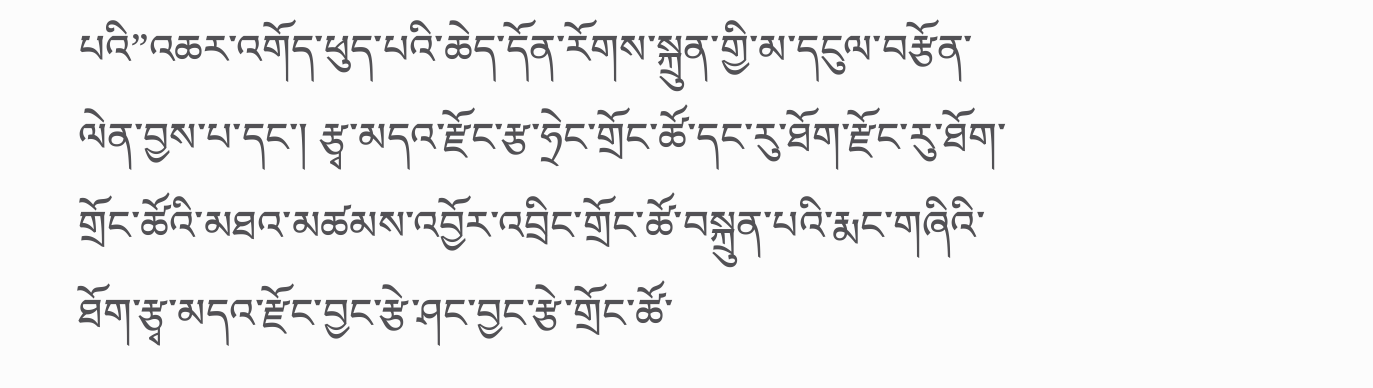པའི”འཆར་འགོད་ཕུད་པའི་ཆེད་དོན་རོགས་སྐྲུན་གྱི་མ་དངུལ་བརྩོན་ལེན་བྱས་པ་དང་། རྩྭ་མདའ་རྫོང་རྩ་ཧྲེང་གྲོང་ཚོ་དང་རུ་ཐོག་རྫོང་རུ་ཐོག་གྲོང་ཚོའི་མཐའ་མཚམས་འབྱོར་འབྲིང་གྲོང་ཚོ་བསྐྲུན་པའི་རྨང་གཞིའི་ཐོག་རྩྭ་མདའ་རྫོང་བྱང་རྩེ་ཤང་བྱང་རྩེ་གྲོང་ཚོ་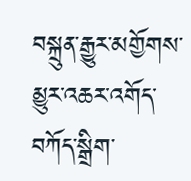བསྐྲུན་རྒྱུར་མགྱོགས་མྱུར་འཆར་འགོད་བཀོད་སྒྲིག་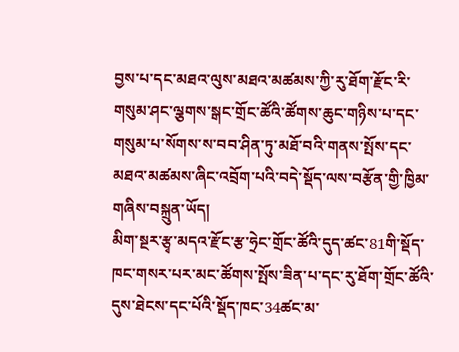བྱས་པ་དང་མཐའ་ལུས་མཐའ་མཚམས་ཀྱི་རུ་ཐོག་རྫོང་རི་གསུམ་ཤང་ལྕགས་སྒང་གྲོང་ཚོའི་ཚོགས་ཆུང་གཉིས་པ་དང་གསུམ་པ་སོགས་ས་བབ་ཤིན་ཏུ་མཐོ་བའི་གནས་སྤོས་དང་མཐའ་མཚམས་ཞིང་འབྲོག་པའི་བདེ་སྡོད་ལས་བརྩོན་གྱི་ཁྱིམ་གཞིས་བསྐྲུན་ཡོད།
མིག་སྔར་རྩྭ་མདའ་རྫོང་རྩ་ཧྲེང་གྲོང་ཚོའི་དུད་ཚང་81གི་སྡོད་ཁང་གསར་པར་མང་ཚོགས་སྤོས་ཟིན་པ་དང་རུ་ཐོག་གྲོང་ཚོའི་དུས་ཐེངས་དང་པོའི་སྡོད་ཁང་34ཚང་མ་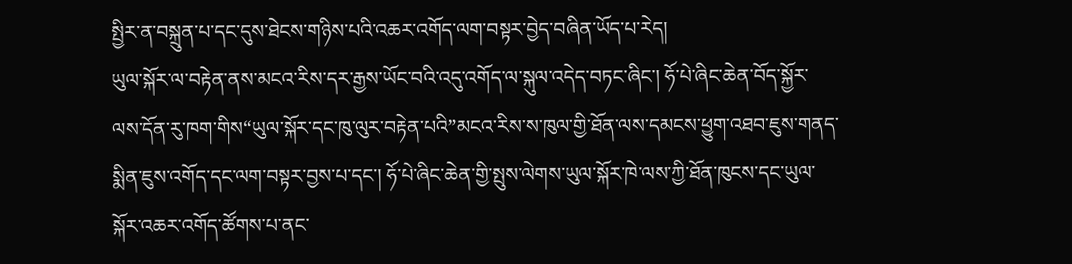སྤྱིར་ན་བསྐྲུན་པ་དང་དུས་ཐེངས་གཉིས་པའི་འཆར་འགོད་ལག་བསྟར་བྱེད་བཞིན་ཡོད་པ་རེད།
ཡུལ་སྐོར་ལ་བརྟེན་ནས་མངའ་རིས་དར་རྒྱས་ཡོང་བའི་འདུ་འགོད་ལ་སྐུལ་འདེད་བཏང་ཞིང་། ཧོ་པེ་ཞིང་ཆེན་བོད་སྐྱོར་ལས་དོན་རུ་ཁག་གིས“ཡུལ་སྐོར་དང་ཁུ་ལུར་བརྟེན་པའི”མངའ་རིས་ས་ཁུལ་གྱི་ཐོན་ལས་དམངས་ཕྱུག་འཐབ་ཇུས་གནད་སྨིན་ཇུས་འགོད་དང་ལག་བསྟར་བྱས་པ་དང་། ཧོ་པེ་ཞིང་ཆེན་གྱི་སྤུས་ལེགས་ཡུལ་སྐོར་ཁེ་ལས་ཀྱི་ཐོན་ཁུངས་དང་ཡུལ་སྐོར་འཆར་འགོད་ཚོགས་པ་ནང་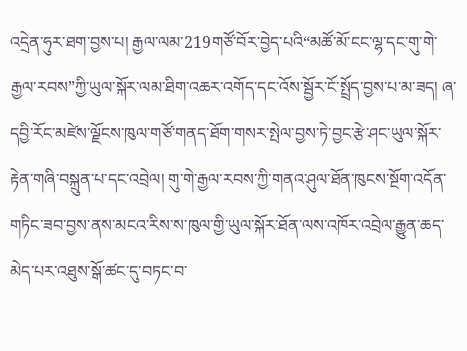འདྲེན་ཧུར་ཐག་བྱས་པ། རྒྱལ་ལམ་219གཙོ་བོར་བྱེད་པའི“མཚོ་མོ་ངང་ལྷ་དང་གུ་གེ་རྒྱལ་རབས”ཀྱི་ཡུལ་སྐོར་ལམ་ཐིག་འཆར་འགོད་དང་འོས་སྦྱོར་ངོ་སྤྲོད་བྱས་པ་མ་ཟད། ཞ་དབྱི་རོང་མཛེས་ལྗོངས་ཁུལ་གཙོ་གནད་ཐོག་གསར་སྤེལ་བྱས་ཏེ་བྱང་རྩེ་ཤང་ཡུལ་སྐོར་རྟེན་གཞི་བསྐྲུན་པ་དང་འབྲེལ། གུ་གེ་རྒྱལ་རབས་ཀྱི་གནའ་ཤུལ་ཐོན་ཁུངས་སྔོག་འདོན་གཏིང་ཟབ་བྱས་ནས་མངའ་རིས་ས་ཁུལ་གྱི་ཡུལ་སྐོར་ཐོན་ལས་འཁོར་འབྲེལ་རྒྱུན་ཆད་མེད་པར་འཐུས་སྒོ་ཚང་དུ་བཏང་བ་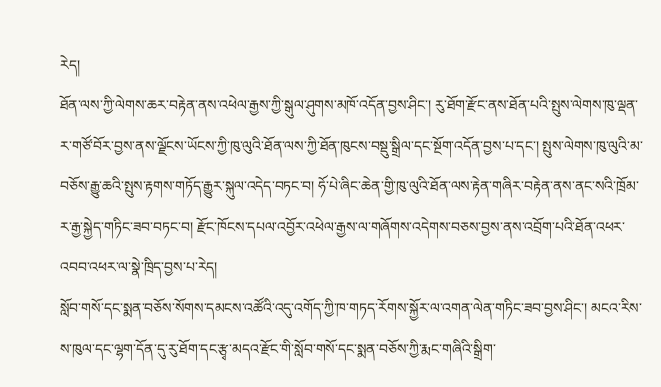རེད།
ཐོན་ལས་ཀྱི་ལེགས་ཆར་བརྟེན་ནས་འཕེལ་རྒྱས་ཀྱི་སྒུལ་ཤུགས་མཁོ་འདོན་བྱས་ཤིང་། རུ་ཐོག་རྫོང་ནས་ཐོན་པའི་སྤུས་ལེགས་ཁུ་ལྡན་ར་གཙོ་བོར་བྱས་ནས་ལྗོངས་ཡོངས་ཀྱི་ཁུ་ལུའི་ཐོན་ལས་ཀྱི་ཐོན་ཁུངས་བསྡུ་སྒྲིལ་དང་སྔོག་འདོན་བྱས་པ་དང་། སྤུས་ལེགས་ཁུ་ལུའི་མ་བཅོས་རྒྱུ་ཆའི་སྤུས་རྟགས་གཏོད་རྒྱུར་སྐུལ་འདེད་བཏང་བ། ཧོ་པེ་ཞིང་ཆེན་གྱི་ཁུ་ལུའི་ཐོན་ལས་རྟེན་གཞིར་བརྟེན་ནས་ནང་སའི་ཁྲོམ་ར་རྒྱ་སྐྱེད་གཏིང་ཟབ་བཏང་བ། རྫོང་ཁོངས་དཔལ་འབྱོར་འཕེལ་རྒྱས་ལ་གཞོགས་འདེགས་བཅས་བྱས་ནས་འབྲོག་པའི་ཐོན་འཕར་འབབ་འཕར་ལ་སྣེ་ཁྲིད་བྱས་པ་རེད།
སློབ་གསོ་དང་སྨན་བཅོས་སོགས་དམངས་འཚོའི་འདུ་འགོད་ཀྱི་ཁ་གཏད་རོགས་སྐྱོར་ལ་འགན་ལེན་གཏིང་ཟབ་བྱས་ཤིང་། མངའ་རིས་ས་ཁུལ་དང་ལྷག་དོན་དུ་རུ་ཐོག་དང་རྩྭ་མདའ་རྫོང་གི་སློབ་གསོ་དང་སྨན་བཅོས་ཀྱི་རྨང་གཞིའི་སྒྲིག་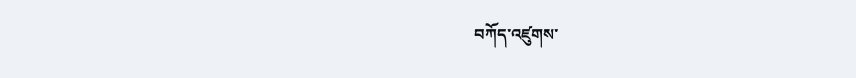བཀོད་འཛུགས་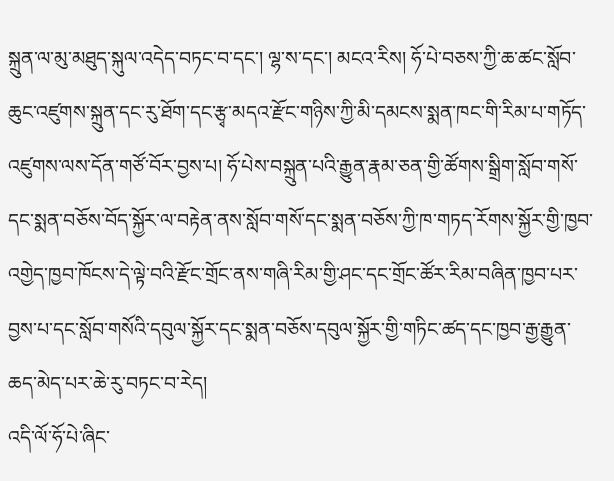སྐྲུན་ལ་མུ་མཐུད་སྐུལ་འདེད་བཏང་བ་དང་། ལྷ་ས་དང་། མངའ་རིས། ཧོ་པེ་བཅས་ཀྱི་ཆ་ཚང་སློབ་ཆུང་འཛུགས་སྐྲུན་དང་རུ་ཐོག་དང་རྩྭ་མདའ་རྫོང་གཉིས་ཀྱི་མི་དམངས་སྨན་ཁང་གི་རིམ་པ་གཏོད་འཛུགས་ལས་དོན་གཙོ་བོར་བྱས་པ། ཧོ་པེས་བསྐྲུན་པའི་རྒྱུན་རྣམ་ཅན་གྱི་ཚོགས་སྒྲིག་སློབ་གསོ་དང་སྨན་བཅོས་བོད་སྐྱོར་ལ་བརྟེན་ནས་སློབ་གསོ་དང་སྨན་བཅོས་ཀྱི་ཁ་གཏད་རོགས་སྐྱོར་གྱི་ཁྱབ་འགྱེད་ཁྱབ་ཁོངས་དེ་ལྟེ་བའི་རྫོང་གྲོང་ནས་གཞི་རིམ་གྱི་ཤང་དང་གྲོང་ཚོར་རིམ་བཞིན་ཁྱབ་པར་བྱས་པ་དང་སློབ་གསོའི་དབུལ་སྐྱོར་དང་སྨན་བཅོས་དབུལ་སྐྱོར་གྱི་གཏིང་ཚད་དང་ཁྱབ་རྒྱ་རྒྱུན་ཆད་མེད་པར་ཆེ་རུ་བཏང་བ་རེད།
འདི་ལོ་ཧོ་པེ་ཞིང་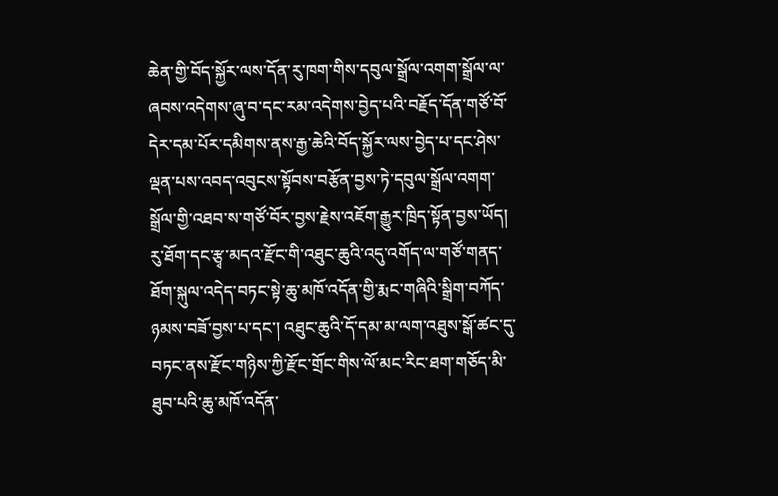ཆེན་གྱི་བོད་སྐྱོར་ལས་དོན་རུ་ཁག་གིས་དབུལ་སྒྲོལ་འགག་སྒྲོལ་ལ་ཞབས་འདེགས་ཞུ་བ་དང་རམ་འདེགས་བྱེད་པའི་བརྗོད་དོན་གཙོ་བོ་དེར་དམ་པོར་དམིགས་ནས་རྒྱ་ཆེའི་བོད་སྐྱོར་ལས་བྱེད་པ་དང་ཤེས་ལྡན་པས་འབད་འབུངས་སྟོབས་བརྩོན་བྱས་ཏེ་དབུལ་སྒྲོལ་འགག་སྒྲོལ་གྱི་འཐབ་ས་གཙོ་བོར་བྱས་རྗེས་འཇོག་རྒྱུར་ཁྲིད་སྟོན་བྱས་ཡོད། རུ་ཐོག་དང་རྩྭ་མདའ་རྫོང་གི་འཐུང་ཆུའི་འདུ་འགོད་ལ་གཙོ་གནད་ཐོག་སྐུལ་འདེད་བཏང་སྟེ་ཆུ་མཁོ་འདོན་གྱི་རྨང་གཞིའི་སྒྲིག་བཀོད་ཉམས་བཟོ་བྱས་པ་དང་། འཐུང་ཆུའི་དོ་དམ་མ་ལག་འཐུས་སྒོ་ཚང་དུ་བཏང་ནས་རྫོང་གཉིས་ཀྱི་རྫོང་གྲོང་གིས་ལོ་མང་རིང་ཐག་གཅོད་མི་ཐུབ་པའི་ཆུ་མཁོ་འདོན་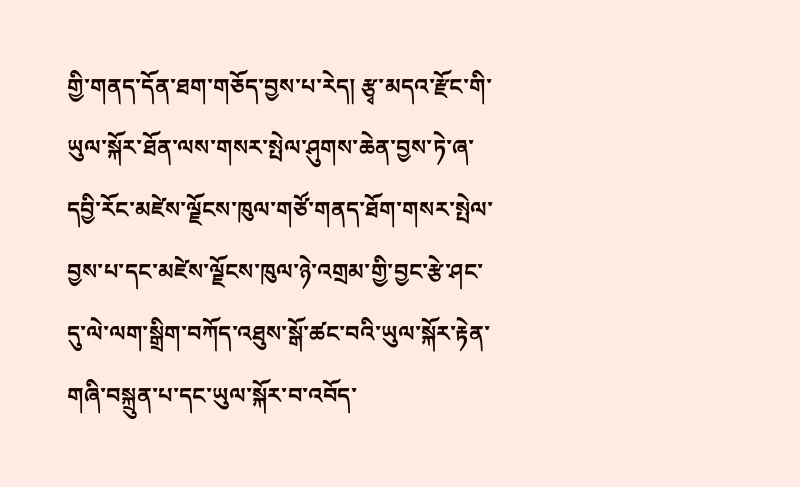གྱི་གནད་དོན་ཐག་གཅོད་བྱས་པ་རེད། རྩྭ་མདའ་རྫོང་གི་ཡུལ་སྐོར་ཐོན་ལས་གསར་སྤེལ་ཤུགས་ཆེན་བྱས་ཏེ་ཞ་དབྱི་རོང་མཛེས་ལྗོངས་ཁུལ་གཙོ་གནད་ཐོག་གསར་སྤེལ་བྱས་པ་དང་མཛེས་ལྗོངས་ཁུལ་ཉེ་འགྲམ་གྱི་བྱང་རྩེ་ཤང་དུ་ལེ་ལག་སྒྲིག་བཀོད་འཐུས་སྒོ་ཚང་བའི་ཡུལ་སྐོར་རྟེན་གཞི་བསྐྲུན་པ་དང་ཡུལ་སྐོར་བ་འབོད་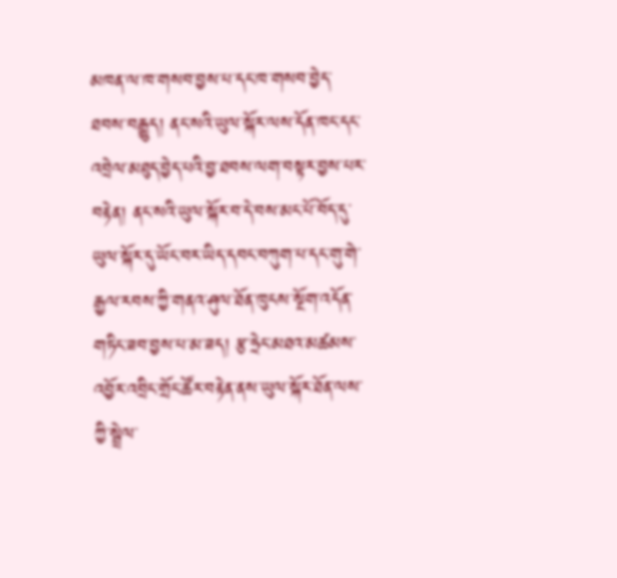མཁན་ལ་ཁ་གསབ་བྱས་པ་དང་ཁ་གསབ་བྱེད་ཐབས་བརྒྱུད། ནང་སའི་ཡུལ་སྐོར་ལས་དོན་ཁང་དང་འབྲེལ་མཐུད་བྱེད་པའི་བྱ་ཐབས་ལག་བསྟར་བྱས་པར་བརྟེན། ནང་སའི་ཡུལ་སྐོར་བ་དེ་བས་མང་པོ་བོད་དུ་ཡུལ་སྐོར་དུ་ཡོང་བར་ཡིད་དབང་བཀུག་པ་དང་གུ་གེ་རྒྱལ་རབས་ཀྱི་གནའ་ཤུལ་ཐོན་ཁུངས་སྔོག་འདོན་གཏིང་ཟབ་བྱས་པ་མ་ཟད། རྩ་ཧྲེང་མཐའ་མཚམས་འབྱོར་འབྲིང་གྲོང་ཚོར་བརྟེན་ནས་ཡུལ་སྐོར་ཐོན་ལས་ཀྱི་སྦྲེལ་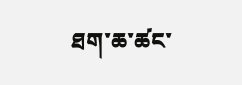ཐག་ཆ་ཚང་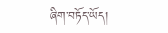ཞིག་བཏོད་ཡོད།